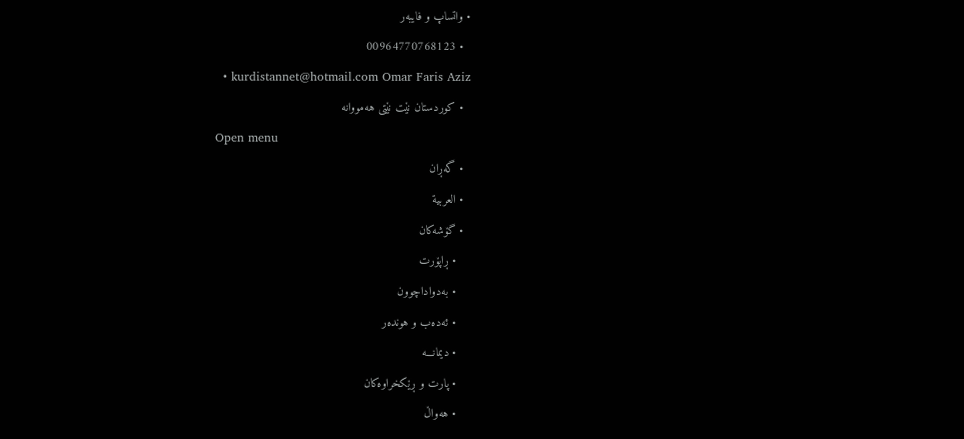• واتساپ و فایبەر
  • 00964770768123
  • kurdistannet@hotmail.com Omar Faris Aziz
  • کوردستان نێت نێتی هەمووانە
Open menu
  • گەڕان
  • العربیة
  • گۆشه‌کان
    • ڕاپۆرت
    • به‌دواداچوون
    • ئه‌ده‌ب و هونده‌ر
    • دیمانـــه‌
    • پارت و ڕێکخراوه‌کان
    • هه‌واڵ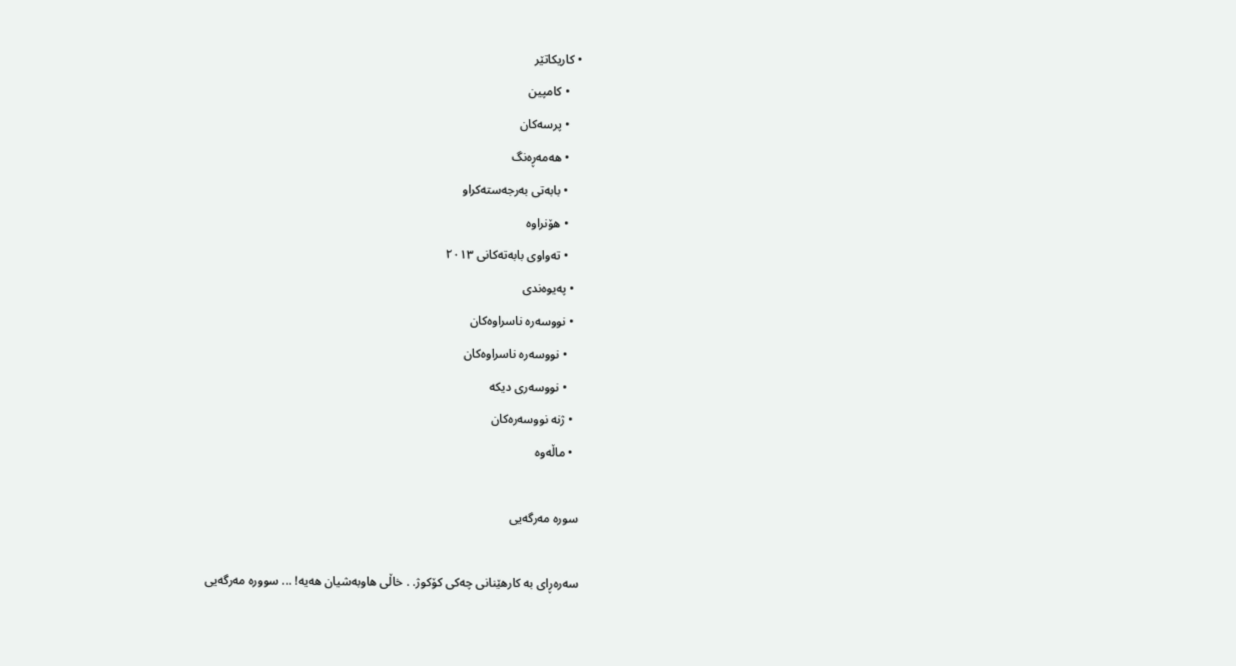• کاریکاتێر
    • کامپین
    • پرسه‌کان
    • هه‌مه‌ڕه‌نگ
    • بابه‌تی به‌رجه‌سته‌کراو
    • هۆنراوە
    • تەواوی بابەتەکانی ٢٠١٣
  • په‌یوه‌ندی
  • نووسه‌ره‌ ناسراوه‌کان
    • نووسه‌ره‌ ناسراوه‌کان
    • نووسه‌ری دیکه‌
  • ژنە نووسەرەکان
  • ماڵەوە

سوره‌ مه‌رگه‌یی

سه‌ره‌ڕای به‌ كارهێنانی چه‌كی كۆكوژ. . خاڵی هاوبه‌شیان هه‌یه‌! ... سووره‌ مه‌رگه‌یی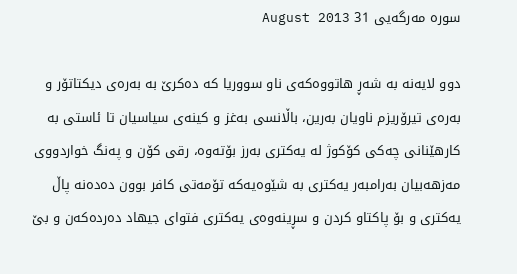سوره‌ مه‌رگه‌یی 31 August 2013

دوو لایه‌نه‌ به‌ شه‌ڕ هاتووه‌كه‌ی ناو سووریا كه‌ ده‌كرێ به‌ به‌ره‌ی دیكتاتۆر و به‌ره‌ی تیرۆریزم ناویان به‌رین، باڵانسی به‌غز و كینه‌ی سیاسیان تا ئاستی به‌ كارهێنانی چه‌كی كۆكوژ له‌ یه‌كتری به‌رز بۆته‌وه‌، رقی كۆن و په‌نگ خواردووی مه‌زهه‌بیان به‌رامبه‌ر یه‌كتری به‌ شێوه‌یه‌كه‌ تۆمه‌تی كافر بوون ده‌ده‌نه‌ پاڵ یه‌كتری و بۆ پاكتاو كردن و سڕینه‌وه‌ی یه‌كتری فتوای جیهاد ده‌رده‌كه‌ن و بێ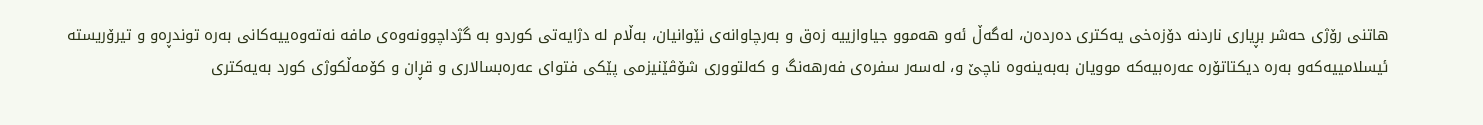هاتنی رۆژی حه‌شر بڕیاری ناردنه‌ دۆزه‌خی یه‌كتری ده‌رده‌ن، له‌گه‌ڵ ئه‌و هه‌موو جیاوازییه‌ زه‌ق و به‌رچاوانه‌ی نێوانیان، به‌ڵام له‌ دژایه‌تی كوردو به‌ گژداچوونه‌وه‌ی مافه‌ نه‌ته‌وه‌ییه‌كانی به‌ره‌ توندڕه‌و و تیرۆریسته‌ ئیسلامییه‌كه‌و به‌ره‌ دیكتاتۆره‌ عه‌ره‌بیه‌كه‌ موویان به‌به‌ینه‌وه‌ ناچێ و، له‌سه‌ر سفره‌ی فه‌رهه‌نگ و كه‌لتووری شۆڤێنیزمی پێكی فتوای عه‌ره‌بسالاری و قڕان و كۆمه‌ڵكوژی كورد به‌یه‌كتری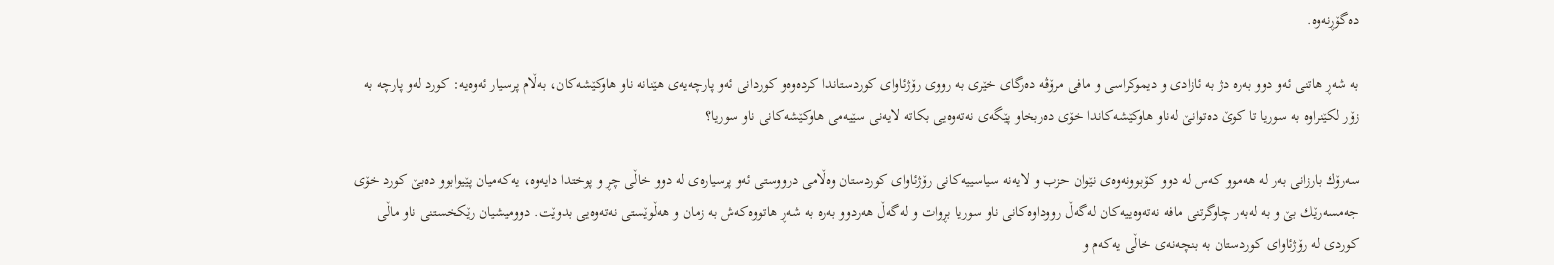ده‌گۆڕنه‌وه‌.

به‌ شه‌ڕ هاتنی ئه‌و دوو به‌ره‌ دژ به‌ ئازادی و دیموكراسی و مافی مرۆڤه‌ ده‌رگای خێری به‌ رووی رۆژئاوای كوردستاندا كرده‌وه‌و كوردانی ئه‌و پارچه‌یه‌ی هێنانه‌ ناو هاوكێشه‌كان، به‌ڵام پرسیار ئه‌وه‌یه‌: كورد له‌و پارچه‌ به‌ زۆر لكێنراوه‌ به‌ سوریا تا كوێ ده‌توانێ له‌ناو هاوكێشه‌كاندا خۆی ده‌ربخاو پێگه‌ی نه‌ته‌وه‌یی بكاته‌ لایه‌نی سێیه‌می هاوكێشه‌كانی ناو سوریا؟

سه‌رۆك بارزانی به‌ر له‌ هه‌موو كه‌س له‌ دوو كۆبوونه‌وه‌ی نێوان حزب و لایه‌نه‌ سیاسییه‌كانی رۆژئاوای كوردستان وه‌ڵامی درووستی ئه‌و پرسیاره‌ی له‌ دوو خاڵی چڕ و پوختدا دایه‌وه‌، یه‌كه‌میان پێیوابوو ده‌بێ كورد خۆی جه‌مسه‌رێك بێ و به‌ له‌به‌ر چاوگرتنی مافه‌ نه‌ته‌وه‌ییه‌كان له‌گه‌ڵ رووداوه‌كانی ناو سوریا بڕوات و له‌گه‌ڵ هه‌ردوو به‌ره‌ به‌ شه‌ڕ هاتووه‌كه‌ش به‌ زمان و هه‌ڵوێستی نه‌ته‌وه‌یی بدوێت. دوومیشیان رێكخستنی ناو ماڵی كوردی له‌ رۆژئاوای كوردستان به‌ بنچه‌نه‌ی خاڵی یه‌كه‌م و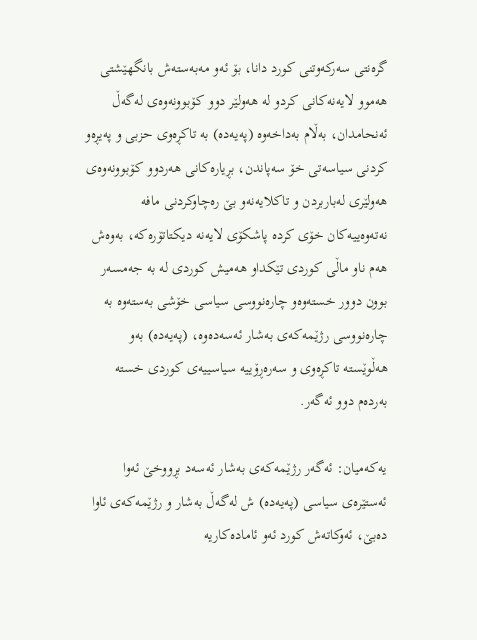گره‌نتی سه‌ركه‌وتنی كورد دانا، بۆ ئه‌و مه‌به‌سته‌ش بانگهێشتی هه‌موو لایه‌نه‌كانی كردو له‌ هه‌ولێر دوو كۆبوونه‌وه‌ی له‌گه‌ڵ ئه‌نحامدان، به‌ڵام به‌داخه‌وه‌ (په‌یه‌ده‌) به‌ تاكڕه‌وی حزبی و په‌یڕه‌و كردنی سیاسه‌تی خۆ سه‌پاندن، بڕیاره‌كانی هه‌ردوو كۆبوونه‌وه‌ی هه‌ولێری له‌باربردن و تاكلایه‌نه‌و بێ ره‌چاوكردنی مافه‌ نه‌ته‌وه‌ییه‌كان خۆی كرده‌ پاشكۆی لایه‌نه‌ دیكتاتۆره‌كه‌، به‌وه‌ش هه‌م ناو ماڵی كوردی تێكداو هه‌میش كوردی له‌ به‌ جه‌مسه‌ر بوون دوور خسته‌وه‌و چاره‌نووسی سیاسی خۆشی به‌سته‌وه‌ به‌ چاره‌نووسی رژێمه‌كه‌ی به‌شار ئه‌سه‌ده‌وه‌، (په‌یه‌ده‌) به‌و هه‌ڵوێسته‌ تاكڕه‌وی و سه‌ره‌ڕۆییه‌ سیاسییه‌ی كوردی خسته‌ به‌رده‌م دوو ئه‌گه‌ر.

یه‌كه‌میان: ئه‌گه‌ر رژێمه‌كه‌ی به‌شار ئه‌سه‌د بڕووخێ ئه‌وا ئه‌ستێره‌ی سیاسی (په‌یه‌ده‌) ش له‌گه‌ڵ به‌شار و رژێمه‌كه‌ی ئاوا ده‌بێ، ئه‌وكاته‌ش كورد ئه‌و ئاماده‌كاریه‌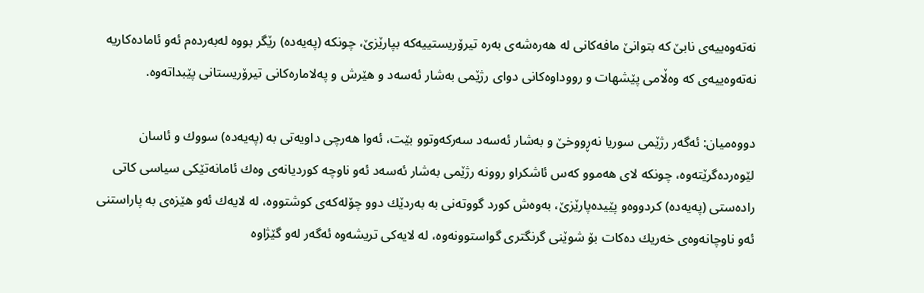نه‌ته‌وه‌ییه‌ی نابێ كه‌ بتوانێ مافه‌كانی له‌ هه‌ره‌شه‌ی به‌ره‌ تیرۆریستییه‌كه‌ بپارێزێ، چونكه‌ (په‌یه‌ده‌) رێگر بووه‌ له‌به‌رده‌م ئه‌و ئاماده‌كاریه‌ نه‌ته‌وه‌ییه‌ی كه‌ وه‌ڵامی پێشهات و رووداوه‌كانی دوای رژێمی به‌شار ئه‌سه‌د و هێرش و په‌لاماره‌كانی تیرۆریستانی پێبداته‌وه‌.

دووه‌میان: ئه‌گه‌ر رژێمی سوریا نه‌ڕووخێ و به‌شار ئه‌سه‌د سه‌ركه‌وتوو بێت، ئه‌وا هه‌رچی داویه‌تی به‌ (په‌یه‌ده‌) سووك و ئاسان لێوه‌رده‌گرێته‌وه‌، چونكه‌ لای هه‌موو كه‌س ئاشكراو روونه‌ رژێمی به‌شار ئه‌سه‌د ئه‌و ناوچه‌ كوردیانه‌ی وه‌ك ئامانه‌تێكی سیاسی كاتی راده‌ستی (په‌یه‌ده‌) كردووه‌و پێیده‌پارێزێ، به‌وه‌ش كورد گووته‌نی به‌ به‌ردێك دوو چۆله‌كه‌ی كوشتووه‌، له‌ لایه‌ك ئه‌و هێزه‌ی به‌ پاراستنی ئه‌و ناوچانه‌وه‌ی خه‌ریك ده‌كات بۆ شوێنی گرنگتری گواستوونه‌وه‌، له‌ لایه‌كی تریشه‌وه‌ ئه‌گه‌ر له‌و گێژاوه‌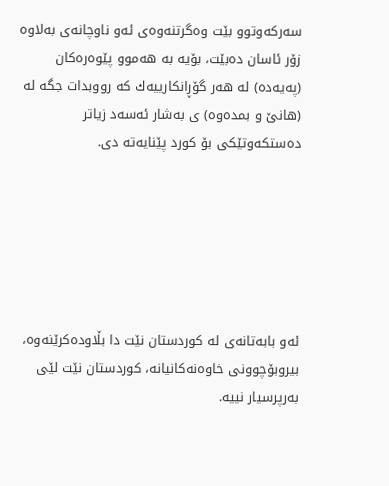سه‌ركه‌وتوو بێت وه‌گرتنه‌وه‌ی ئه‌و ناوچانه‌ی به‌لاوه‌ زۆر ئاسان ده‌بێت، بۆیه‌ به‌ هه‌موو پێوه‌ره‌كان (په‌یه‌ده‌) له‌ هه‌ر گۆڕانكارییه‌ك كه‌ رووبدات جگه‌ له‌ (هانێ و بمده‌وه‌) ی به‌شار ئه‌سه‌د زیاتر ده‌ستكه‌وتێكی بۆ كورد پێنایه‌ته‌ دی.






ئه‌و بابه‌تانه‌ی له‌ کوردستان نێت دا بڵاوده‌کرێنه‌وه‌، بیروبۆچوونی خاوه‌نه‌کانیانه‌، کوردستان نێت لێی به‌رپرسیار نییه‌.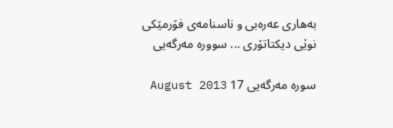به‌هاری عه‌ره‌بی و ناسنامه‌ی فۆرمێكی نوێی دیكتاتۆری ... سووره‌ مه‌رگه‌یی

سوره‌ مه‌رگه‌یی 17 August 2013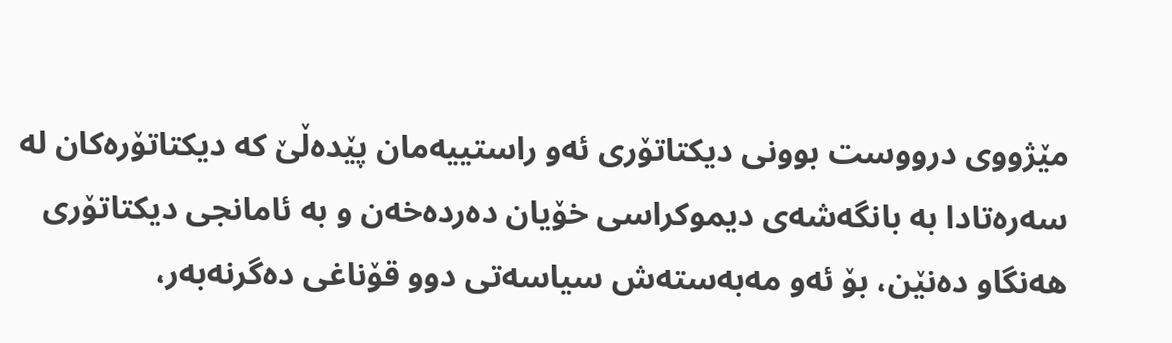مێژووی درووست بوونی دیكتاتۆری ئه‌و راستییه‌مان پێده‌ڵێ كه‌ دیكتاتۆره‌كان له‌ سه‌ره‌تادا به‌ بانگه‌شه‌ی دیموكراسی خۆیان ده‌رده‌خه‌ن و به‌ ئامانجی دیكتاتۆری هه‌نگاو ده‌نێن، بۆ ئه‌و مه‌به‌سته‌ش سیاسه‌تی دوو قۆناغی ده‌گرنه‌به‌ر،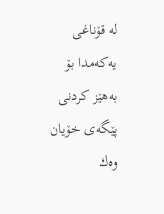له‌ قۆناغی یه‌كه‌مدا بۆ به‌هێز كردنی پێگه‌ی خۆیان وه‌ك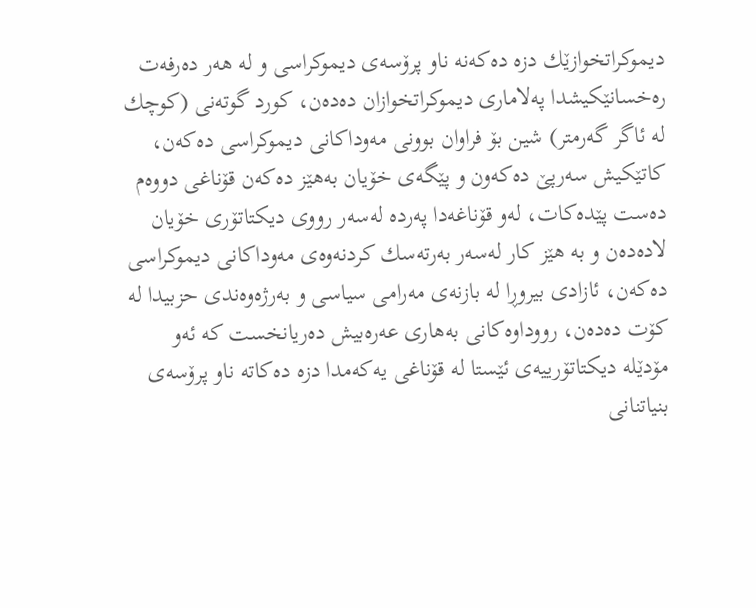دیموكراتخوازێك دزه‌ ده‌كه‌نه‌ ناو پرۆسه‌ی دیموكراسی و له‌ هه‌ر ده‌رفه‌ت ره‌خسانێكیشدا په‌لاماری دیموكراتخوازان ده‌ده‌ن، كورد گوته‌نی (كوچك له‌ ئاگر گه‌رمتر) شین بۆ فراوان بوونی مه‌وداكانی دیموكراسی ده‌كه‌ن، كاتێكیش سه‌رپێ ده‌كه‌ون و پێگه‌ی خۆیان به‌هێز ده‌كه‌ن قۆناغی دووه‌م ده‌ست پێده‌كات، له‌و قۆناغه‌دا په‌رده‌ له‌سه‌ر رووی دیكتاتۆری خۆیان لاده‌ده‌ن و به‌ هێز كار له‌سه‌ر به‌رته‌سك كردنه‌وه‌ی مه‌وداكانی دیموكراسی ده‌كه‌ن، ئازادی بیروڕا له‌ بازنه‌ی مه‌رامی سیاسی و به‌رژه‌وه‌ندی حزبیدا له‌ كۆت ده‌ده‌ن، رووداوه‌كانی به‌هاری عه‌ره‌بیش ده‌ریانخست كه‌ ئه‌و مۆدێله‌ دیكتاتۆرییه‌ی ئێستا له‌ قۆناغی یه‌كه‌مدا دزه‌ ده‌كاته‌ ناو پرۆسه‌ی بنیاتنانی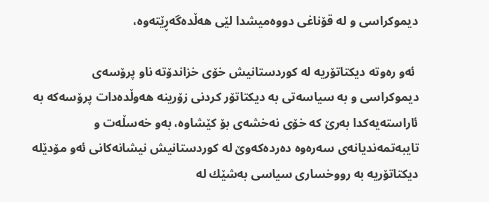دیموكراسی و له‌ قۆناغی دووه‌میشدا لێی هه‌ڵده‌گه‌ڕێته‌وه‌،

 ئه‌و ره‌وته‌ دیكتاتۆریه‌ له‌ كوردستانیش خۆی خزاندۆته‌ ناو پرۆسه‌ی دیموكراسی و به‌ سیاسه‌تی به‌ دیكتاتۆر كردنی زۆرینه‌ هه‌وڵده‌دات پرۆسه‌كه‌ به‌ ئاراسته‌یه‌كدا به‌رێ كه‌ خۆی نه‌خشه‌ی بۆ كێشاوه‌، به‌و خه‌سڵه‌ت و تایبه‌تمه‌ندیانه‌ی سه‌ره‌وه‌ ده‌رده‌كه‌وێ له‌ كوردستانیش نیشانه‌كانی ئه‌و مۆدێله‌ دیكتاتۆریه‌ به‌ رووخساری سیاسی به‌شێك له‌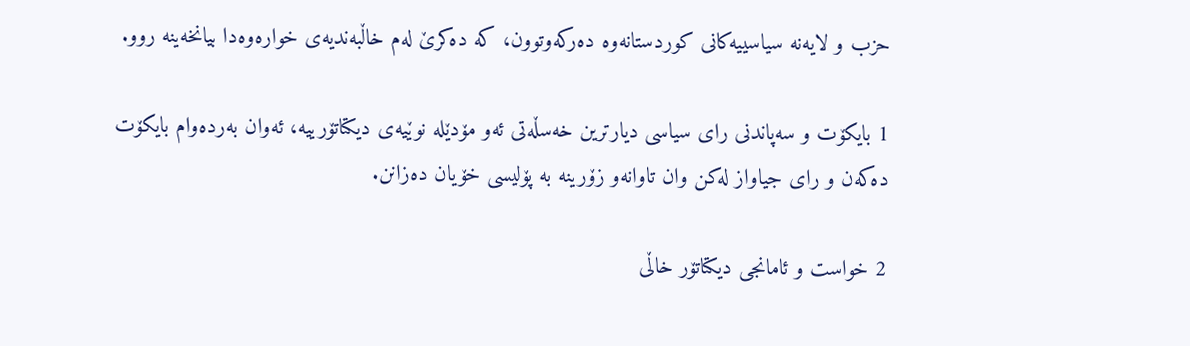حزب و لایه‌نه‌ سیاسییه‌كانی كوردستانه‌وه‌ ده‌ركه‌وتوون، كه‌ ده‌كرێ له‌م خاڵبه‌ندیه‌ی خواره‌وه‌دا بیانخه‌ینه‌ روو.

1 بایكۆت و سه‌پاندنی رای سیاسی دیارترین خه‌سڵه‌تی ئه‌و مۆدێله‌ نوێیه‌ی دیكتاتۆرییه‌، ئه‌وان به‌رده‌وام بایكۆت ده‌كه‌ن و رای جیاواز له‌كن وان تاوانه‌و زۆرینه‌ به‌ پۆلیسی خۆیان ده‌زانن.

2 خواست و ئامانجی دیكتاتۆر خاڵی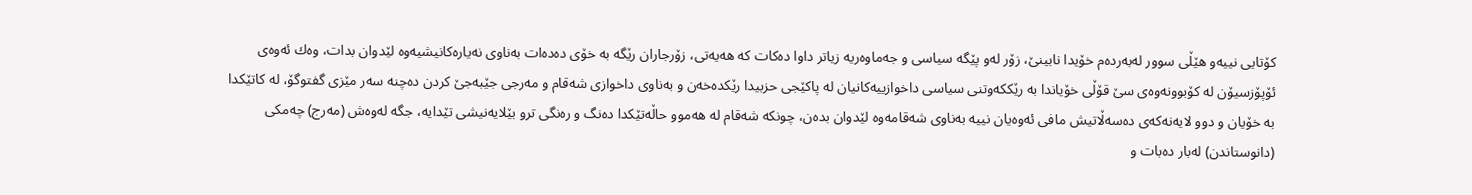كۆتایی نییه‌و هێڵی سوور له‌به‌رده‌م خۆیدا نابینێ، زۆر له‌و پێگه‌ سیاسی و جه‌ماوه‌ریه‌ زیاتر داوا ده‌كات كه‌ هه‌یه‌تی، زۆرجاران رێگه‌ به‌ خۆی ده‌ده‌ات به‌ناوی نه‌یاره‌كانیشیه‌وه‌ لێدوان بدات، وه‌ك ئه‌وه‌ی ئۆپۆزسیۆن له‌ كۆبوونه‌وه‌ی سێ قۆڵی خۆیاندا به‌ رێككه‌وتنی سیاسی داخوازییه‌كانیان له‌ پاكێجی حزبیدا رێكده‌خه‌ن و به‌ناوی داخوازی شه‌قام و مه‌رجی جێبه‌جێ كردن ده‌چنه‌ سه‌ر مێزی گفتوگۆ، له‌ كاتێكدا به‌ خۆیان و دوو لایه‌نه‌كه‌ی ده‌سه‌ڵاتیش مافی ئه‌وه‌یان نییه‌ به‌ناوی شه‌قامه‌وه‌ لێدوان بده‌ن، چونكه‌ شه‌قام له‌ هه‌موو حاڵه‌تێكدا ده‌نگ و ره‌نگی ترو بێلایه‌نیشی تێدایه‌، جگه‌ له‌وه‌ش (مه‌رج) چه‌مكی (دانوستاندن) له‌بار ده‌بات و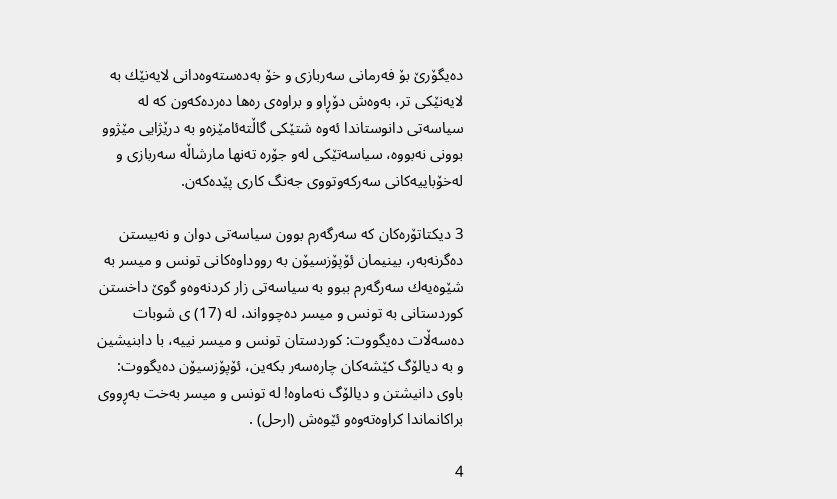ده‌یگۆرێ بۆ فه‌رمانی سه‌ربازی و خۆ به‌ده‌سته‌وه‌دانی لایه‌نێك به‌ لایه‌نێكی تر، به‌وه‌ش دۆڕاو و براوه‌ی ره‌ها ده‌رده‌كه‌ون كه‌ له‌ سیاسه‌تی دانوستاندا ئه‌وه‌ شتێكی گاڵته‌ئامێزه‌و به‌ درێژایی مێژوو بوونی نه‌بووه‌، سیاسه‌تێكی له‌و جۆره‌ ته‌نها مارشاڵه‌ سه‌ربازی و له‌خۆباییه‌كانی سه‌ركه‌وتووی جه‌نگ كاری پێده‌كه‌ن.

3 دیكتاتۆره‌كان كه‌ سه‌رگه‌رم بوون سیاسه‌تی دوان و نه‌بیستن ده‌گرنه‌به‌ر، بینیمان ئۆپۆزسیۆن به‌ رووداوه‌كانی تونس و میسر به‌ شێوه‌یه‌ك سه‌رگه‌رم ببوو به‌ سیاسه‌تی زار كردنه‌وه‌و گوێ داخستن كوردستانی به‌ تونس و میسر ده‌چوواند، له‌ (17) ی شوبات ده‌سه‌ڵات ده‌یگووت: كوردستان تونس و میسر نییه‌، با دابنیشین و به‌ دیالۆگ كێشه‌كان چاره‌سه‌ر بكه‌ین، ئۆپۆزسیۆن ده‌یگووت: باوی دانیشتن و دیالۆگ نه‌ماوه‌! له‌ تونس و میسر به‌خت به‌ڕووی براكانماندا كراوه‌ته‌وه‌و ئێوه‌ش (ارحل) .

4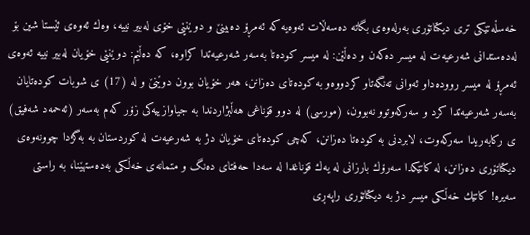خه‌سڵه‌تێكی تری دیكتاتۆری به‌رله‌وه‌ی بگاته‌ ده‌سه‌ڵات ئه‌وه‌یه‌ كه‌ ئه‌مڕۆ ده‌بینێ و دوێنێی خۆی له‌بیر نییه‌، وه‌ك ئه‌وه‌ی ئێستا شین بۆ له‌ده‌ستدانی شه‌رعیه‌ت له‌ میسر ده‌كه‌ن و ده‌ڵێن: له‌ میسر كوده‌تا به‌سه‌ر شه‌رعیه‌تدا كراوه‌، كه‌ ده‌ڵێم: دوێنێی خۆیان له‌بیر نییه‌ ئه‌وه‌ی ئه‌مڕۆ له‌ میسر رووده‌داو ئه‌وانی ته‌نگه‌تاو كردووه‌و به‌ كوده‌تای ده‌زانن، هه‌ر خۆیان بوون دوێنێ و له‌ (17) ی شوبات كوده‌تایان به‌سه‌ر شه‌رعیه‌تدا كرد و سه‌ركه‌وتوو نه‌بوون، (مورسی) له‌ دوو قۆناغی هه‌ڵبژاردندا به‌ جیاوازییه‌كی زۆر كه‌م به‌سه‌ر (ئه‌حمه‌د شه‌فیق) ی ركابه‌ریدا سه‌ركه‌وت، لابردنی به‌ كوده‌تا ده‌زانن، كه‌چی كوده‌تای خۆیان دژ به‌ شه‌رعیه‌ت له‌ كوردستان به‌ به‌گژدا چوونه‌وه‌ی دیكتاتۆری ده‌زانن، له‌ كاتێكدا سه‌رۆك بارزانی له‌ یه‌ك قۆناغدا له‌ سه‌دا حه‌فتای ده‌نگ و متمانه‌ی خه‌ڵكی به‌ده‌ستهێنا، به‌ راستی سه‌یره‌! كاتێك خه‌ڵكی میسر دژ به‌ دیكتاتۆری راپه‌ڕی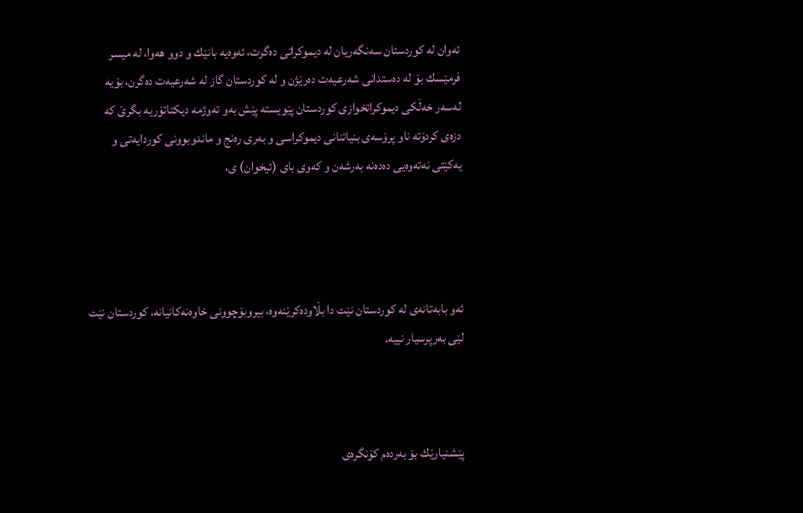ئه‌وان له‌ كوردستان سه‌نگه‌ریان له‌ دیموكراتی ده‌گرت، ئه‌وه‌یه‌ بانێك و دوو هه‌وا، له‌ میسر فرمێسك بۆ له‌ ده‌ستدانی شه‌رعیه‌ت ده‌رێژن و له‌ كوردستان گاز له‌ شه‌رعیه‌ت ده‌گرن، بۆیه‌ له‌سه‌ر خه‌ڵكی دیموكراتخوازی كوردستان پێویسته‌ پێش به‌و ته‌وژمه‌ دیكتاتۆریه‌ بگرێ كه‌ دزه‌ی كردۆته‌ ناو پرۆسه‌ی بنیاتنانی دیموكراسی و به‌ری ره‌نج و ماندوبوونی كوردایه‌تی و یه‌كێتی نه‌ته‌وه‌یی ده‌ده‌نه‌ به‌رشه‌ن و كه‌وی بای (ئیخوان) ی،




ئه‌و بابه‌تانه‌ی له‌ کوردستان نێت دا بڵاوده‌کرێنه‌وه‌، بیروبۆچوونی خاوه‌نه‌کانیانه‌، کوردستان نێت لێی به‌رپرسیار نییه‌.



پێشنیارێك بۆ به‌رده‌م كۆنگره‌ی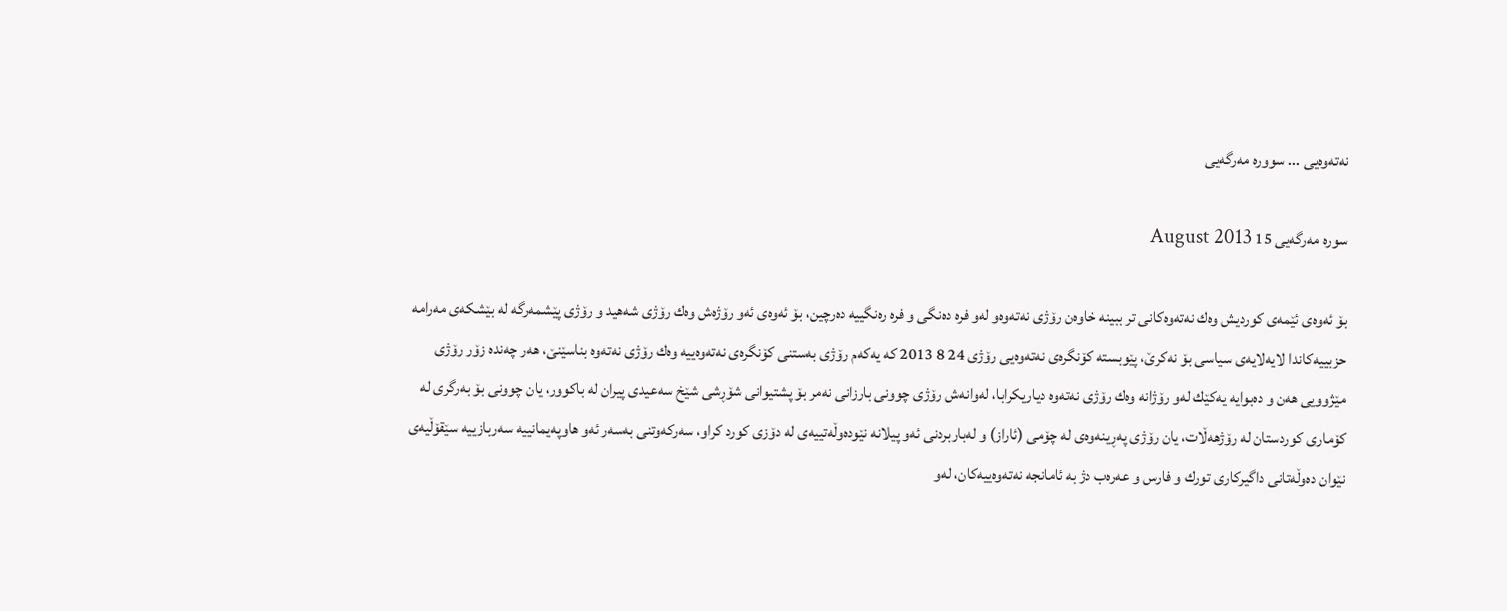نه‌ته‌وه‌یی ... سووره‌ مه‌رگه‌یی

سوره‌ مه‌رگه‌یی 15 August 2013

بۆ ئه‌وه‌ی ئێمه‌ی كوردیش وه‌ك نه‌ته‌وه‌كانی تر ببینه‌ خاوه‌ن رۆژی نه‌ته‌وه‌و له‌و فره‌ ده‌نگی و فره‌ ره‌نگییه‌ ده‌رچین، بۆ ئه‌وه‌ی ئه‌و رۆژه‌ش وه‌ك رۆژی شه‌هید و رۆژی پێشمه‌رگه‌ له‌ بێشكه‌ی مه‌رامه‌ حزبییه‌كاندا لایه‌لایه‌ی سیاسی بۆ نه‌كرێ، پێوبسته‌ كۆنگره‌ی نه‌ته‌وه‌یی رۆژی 24 8 2013 كه‌ یه‌كه‌م رۆژی به‌ستنی كۆنگره‌ی نه‌ته‌وه‌ییه‌ وه‌ك رۆژی نه‌ته‌وه‌ بناسێنێ، هه‌ر چه‌نده‌ زۆر رۆژی مێژوویی هه‌ن و ده‌بوایه‌ یه‌كێك له‌و رۆژانه‌ وه‌ك رۆژی نه‌ته‌وه‌ دیاریكرابا، له‌وانه‌ش رۆژی چوونی بارزانی نه‌مر بۆ پشتیوانی شۆڕشی شێخ سه‌عیدی پیران له‌ باكوور، یان چوونی بۆ به‌رگری له‌ كۆماری كوردستان له‌ رۆژهه‌ڵات، یان رۆژی په‌ڕینه‌وه‌ی له‌ چۆمی (ئاراز) و له‌باربردنی ئه‌و پیلانه‌ نێوده‌وڵه‌تییه‌ی له‌ دۆزی كورد كراو، سه‌ركه‌وتنی به‌سه‌ر ئه‌و هاوپه‌یمانییه‌ سه‌ربازییه‌ سێقۆڵیه‌ی نێوان ده‌وڵه‌تانی داگیركاری تورك و فارس و عه‌ره‌ب دژ به‌ ئامانجه‌ نه‌ته‌وه‌ییه‌كان، له‌و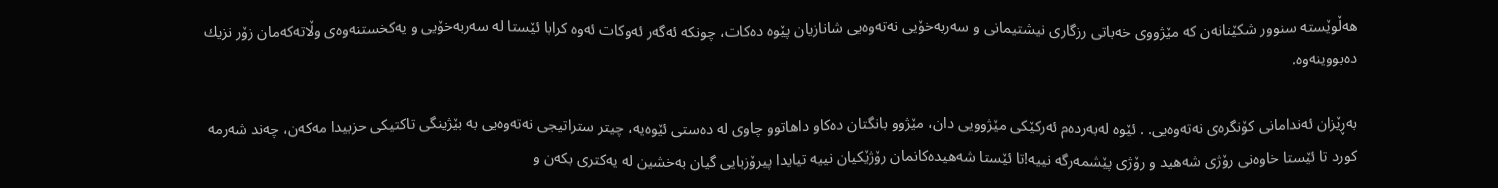هه‌ڵوێسته‌ سنوور شكێنانه‌ن كه‌ مێژووی خه‌باتی رزگاری نیشتیمانی و سه‌ربه‌خۆیی نه‌ته‌وه‌یی شانازیان پێوه‌ ده‌كات، چونكه‌ ئه‌گه‌ر ئه‌وكات ئه‌وه‌ كرابا ئێستا له‌ سه‌ربه‌خۆیی و یه‌كخستنه‌وه‌ی وڵاته‌كه‌مان زۆر نزیك ده‌بووینه‌وه‌.

به‌ڕێزان ئه‌ندامانی كۆنگره‌ی نه‌ته‌وه‌یی. . ئێوه‌ له‌به‌رده‌م ئه‌ركێكی مێژوویی دان، مێژوو بانگتان ده‌كاو داهاتوو چاوی له‌ ده‌ستی ئێوه‌یه‌، چیتر ستراتیجی نه‌ته‌وه‌یی به‌ بێژینگی تاكتیكی حزبیدا مه‌كه‌ن، چه‌ند شه‌رمه‌ كورد تا ئێستا خاوه‌نی رۆژی شه‌هید و رۆژی پێشمه‌رگه‌ نییه‌!تا ئێستا شه‌هیده‌كانمان رۆژێكیان نییه‌ تیایدا پیرۆزبایی گیان به‌خشین له‌ یه‌كتری بكه‌ن و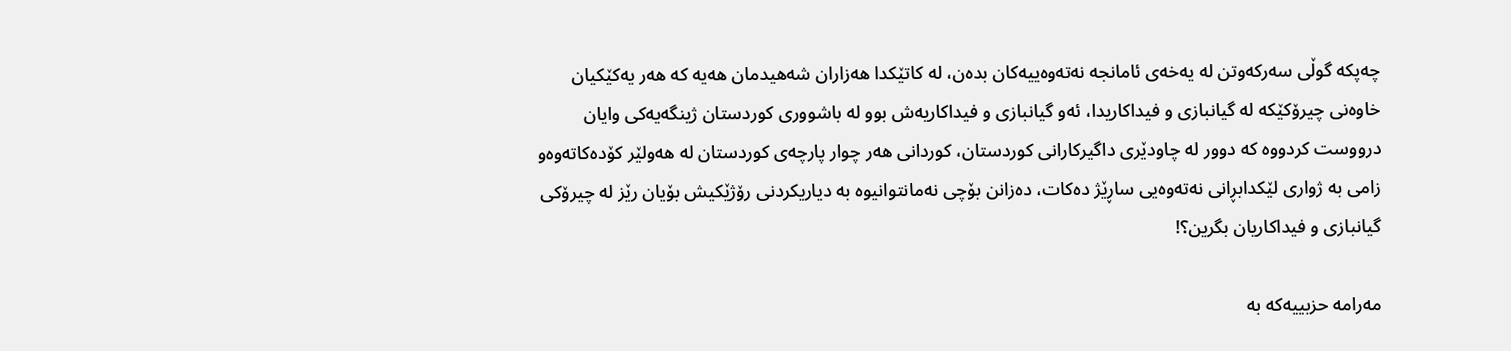چه‌پكه‌ گوڵی سه‌ركه‌وتن له‌ یه‌خه‌ی ئامانجه‌ نه‌ته‌وه‌ییه‌كان بده‌ن، له‌ كاتێكدا هه‌زاران شه‌هیدمان هه‌یه‌ كه‌ هه‌ر یه‌كێكیان خاوه‌نی چیرۆكێكه‌ له‌ گیانبازی و فیداكاریدا، ئه‌و گیانبازی و فیداكاریه‌ش بوو له‌ باشووری كوردستان ژینگه‌یه‌كی وایان درووست كردووه‌ كه‌ دوور له‌ چاودێری داگیركارانی كوردستان، كوردانی هه‌ر چوار پارچه‌ی كوردستان له‌ هه‌ولێر كۆده‌كاته‌وه‌و زامی به‌ ژواری لێكدابڕانی نه‌ته‌وه‌یی ساڕێژ ده‌كات، ده‌زانن بۆچی نه‌مانتوانیوه‌ به‌ دیاریكردنی رۆژێكیش بۆیان رێز له‌ چیرۆكی گیانبازی و فیداكاریان بگرین؟!

مه‌رامه‌ حزبییه‌كه‌ به‌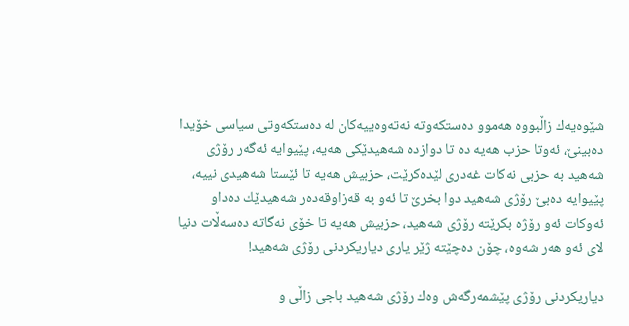شێوه‌یه‌ك زاڵبووه‌ هه‌موو ده‌ستكه‌وته‌ نه‌ته‌وه‌ییه‌كان له‌ ده‌ستكه‌وتی سیاسی خۆیدا ده‌بینێ، ئه‌وتا حزب هه‌یه‌ ده‌ تا دوازده‌ شه‌هیدێكی هه‌یه‌، پێیوایه‌ ئه‌گه‌ر رۆژی شه‌هید به‌ حزبی نه‌كات غه‌دری لێده‌كرێت، حزبیش هه‌یه‌ تا ئێستا شه‌هیدی نییه‌، پێیوایه‌ ده‌بێ رۆژی شه‌هید دوا بخرێ تا ئه‌و به‌ قه‌زاوقه‌ده‌ر شه‌هیدێك ده‌داو ئه‌وكات ئه‌و رۆژه‌ بكرێته‌ رۆژی شه‌هید، حزبیش هه‌یه‌ تا خۆی نه‌گاته‌ ده‌سه‌ڵات دنیا لای ئه‌و هه‌ر شه‌وه‌، چۆن ده‌چێته‌ ژێر یاری دیاریكردنی رۆژی شه‌هید!

دیاریكردنی رۆژی پێشمه‌رگه‌ش وه‌ك رۆژی شه‌هید باجی زاڵی و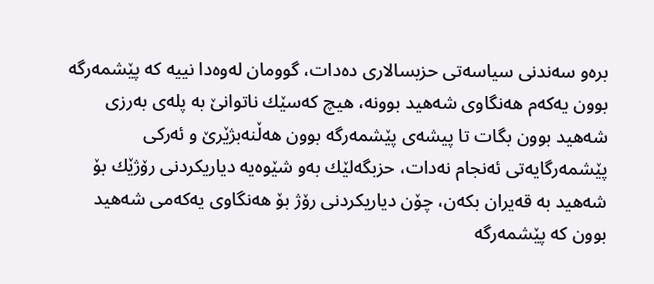بره‌و سه‌ندنی سیاسه‌تی حزبسالاری ده‌دات، گوومان له‌وه‌دا نییه‌ كه‌ پێشمه‌رگه‌ بوون یه‌كه‌م هه‌نگاوی شه‌هید بوونه‌، هیچ كه‌سێك ناتوانێ به‌ پله‌ی به‌رزی شه‌هید بوون بگات تا پیشه‌ی پێشمه‌رگه‌ بوون هه‌ڵنه‌بژێرێ و ئه‌ركی پێشمه‌رگایه‌تی ئه‌نجام نه‌دات، حزبگه‌لێك به‌و شێوه‌یه‌ دیاریكردنی رۆژێك بۆ شه‌هید به‌ قه‌یران بكه‌ن، چۆن دیاریكردنی رۆژ بۆ هه‌نگاوی یه‌كه‌می شه‌هید بوون كه‌ پێشمه‌رگه‌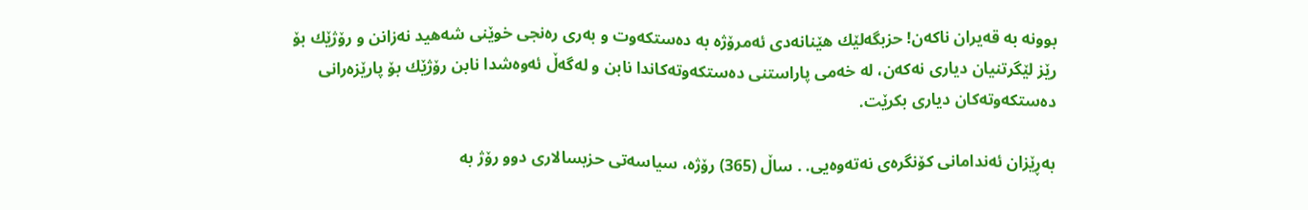بوونه‌ به‌ قه‌یران ناكه‌ن! حزبگه‌لێك هێنانه‌دی ئه‌مرۆژه‌ به‌ ده‌ستكه‌وت و به‌ری ره‌نجی خوێنی شه‌هید نه‌زانن و رۆژێك بۆ رێز لێگرتنیان دیاری نه‌كه‌ن، له‌ خه‌می پاراستنی ده‌ستكه‌وته‌كاندا نابن و له‌گه‌ڵ ئه‌وه‌شدا نابن رۆژێك بۆ پارێزه‌رانی ده‌ستكه‌وته‌كان دیاری بكرێت.

به‌ڕێزان ئه‌ندامانی كۆنگره‌ی نه‌ته‌وه‌یی. . ساڵ (365) رۆژه‌، سیاسه‌تی حزبسالاری دوو رۆژ به‌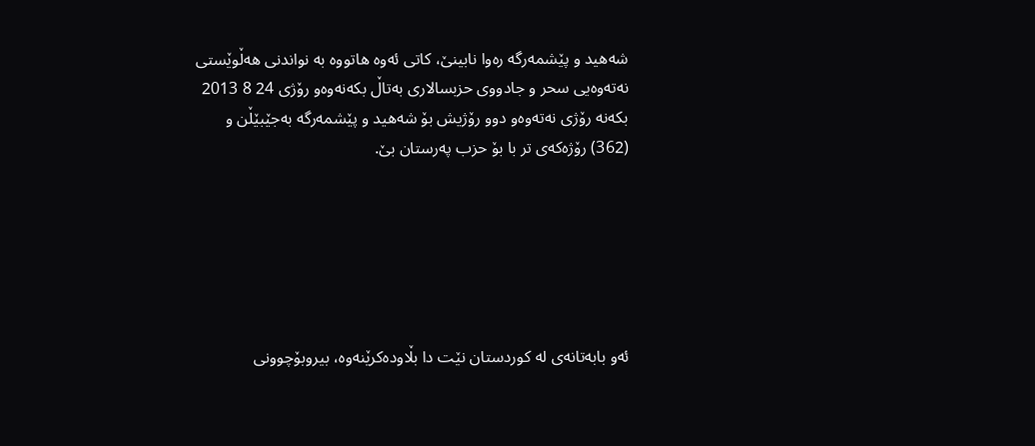شه‌هید و پێشمه‌رگه‌ ره‌وا نابینێ، كاتی ئه‌وه‌ هاتووه‌ به‌ نواندنی هه‌ڵوێستی نه‌ته‌وه‌یی سحر و جادووی حزبسالاری به‌تاڵ بكه‌نه‌وه‌و رۆژی 24 8 2013 بكه‌نه‌ رۆژی نه‌ته‌وه‌و دوو رۆژیش بۆ شه‌هید و پێشمه‌رگه‌ به‌جێبێڵن و (362) رۆژه‌كه‌ی تر با بۆ حزب په‌رستان بێ.






ئه‌و بابه‌تانه‌ی له‌ کوردستان نێت دا بڵاوده‌کرێنه‌وه‌، بیروبۆچوونی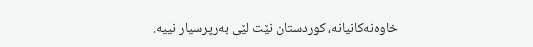خاوه‌نه‌کانیانه‌، کوردستان نێت لێی به‌رپرسیار نییه‌.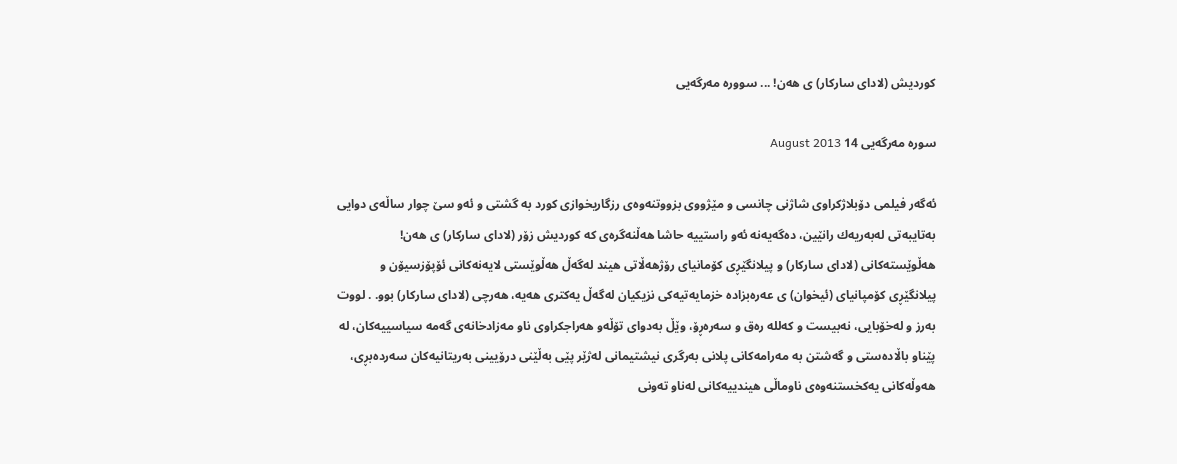كوردیش (لادای ساركار) ی هه‌ن! ... سووره‌ مه‌رگه‌یی

سوره‌ مه‌رگه‌یی 14 August 2013

ئه‌گه‌ر فیلمی دۆبلاژكراوی شاژنی چانسی و مێژووی بزووتنه‌وه‌ی رزگاریخوازی كورد به‌ گشتی و ئه‌و سێ چوار ساڵه‌ی دوایی به‌تایبه‌تی له‌به‌ریه‌ك رانێین، ده‌گه‌یه‌نه‌ ئه‌و راستییه‌ حاشا هه‌ڵنه‌گره‌ی كه‌ كوردیش زۆر (لادای ساركار) ی هه‌ن! هه‌ڵوێسته‌كانی (لادای ساركار) و پیلانگێڕی كۆمانیای رۆژهه‌ڵاتی هیند له‌گه‌ڵ هه‌ڵوێستی لایه‌نه‌كانی ئۆپۆزسیۆن و پیلانگێڕی كۆمپانیای (ئیخوان) ی عه‌ره‌بزاده‌ خزمایه‌تیه‌كی نزیكیان له‌گه‌ڵ یه‌كتری هه‌یه‌، هه‌رچی (لادای ساركار) بوو. . لووت به‌رز و له‌خۆبایی، نه‌بیست و كه‌لله‌ ره‌ق و سه‌ره‌ڕۆ، وێڵ به‌دوای تۆڵه‌و هه‌راجكراوی ناو مه‌زادخانه‌ی گه‌مه‌ سیاسییه‌كان، له‌ پێناو باڵاده‌ستی و گه‌شتن به‌ مه‌رامه‌كانی پلانی به‌رگری نیشتیمانی له‌ژێر پێی به‌ڵێنی درۆیینی به‌ریتانیه‌كان سه‌رده‌بڕی، هه‌وڵه‌كانی یه‌كخستنه‌وه‌ی ناوماڵی هیندییه‌كانی له‌ناو ته‌ونی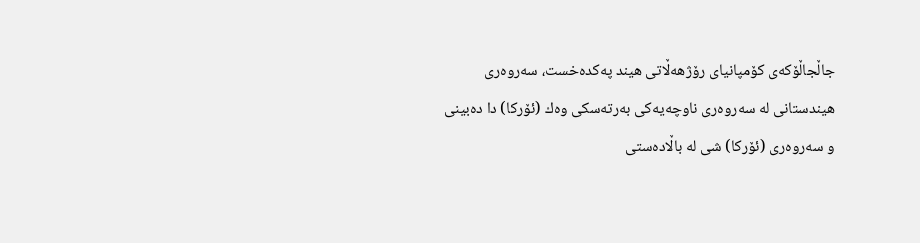جاڵجاڵۆكه‌ی كۆمپانیای رۆژهه‌ڵاتی هیند په‌كده‌خست، سه‌روه‌ری هیندستانی له‌ سه‌روه‌ری ناوچه‌یه‌كی به‌رته‌سكی وه‌ك (ئۆركا) دا ده‌بینی و سه‌روه‌ری (ئۆركا) شی له‌ باڵاده‌ستی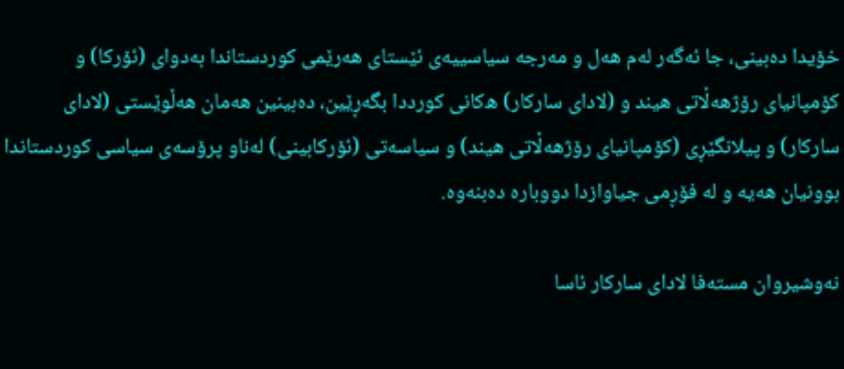خۆیدا ده‌بینی، جا ئه‌گه‌ر له‌م هه‌ل و مه‌رجه‌ سیاسییه‌ی ئێستای هه‌رێمی كوردستاندا به‌دوای (ئۆركا) و كۆمپانیای رۆژهه‌ڵاتی هیند و (لادای ساركار) ه‌كانی كورددا بگه‌ڕێین، ده‌بینین هه‌مان هه‌ڵوێستی (لادای ساركار) و پیلانگێڕی (كۆمپانیای رۆژهه‌ڵاتی هیند) و سیاسه‌تی (ئۆركابینی) له‌ناو پرۆسه‌ی سیاسی كوردستاندا بوونیان هه‌یه‌ و له‌ فۆڕمی جیاوازدا دووباره‌ ده‌بنه‌وه‌.

نه‌وشیروان مسته‌فا لادای ساركار ئاسا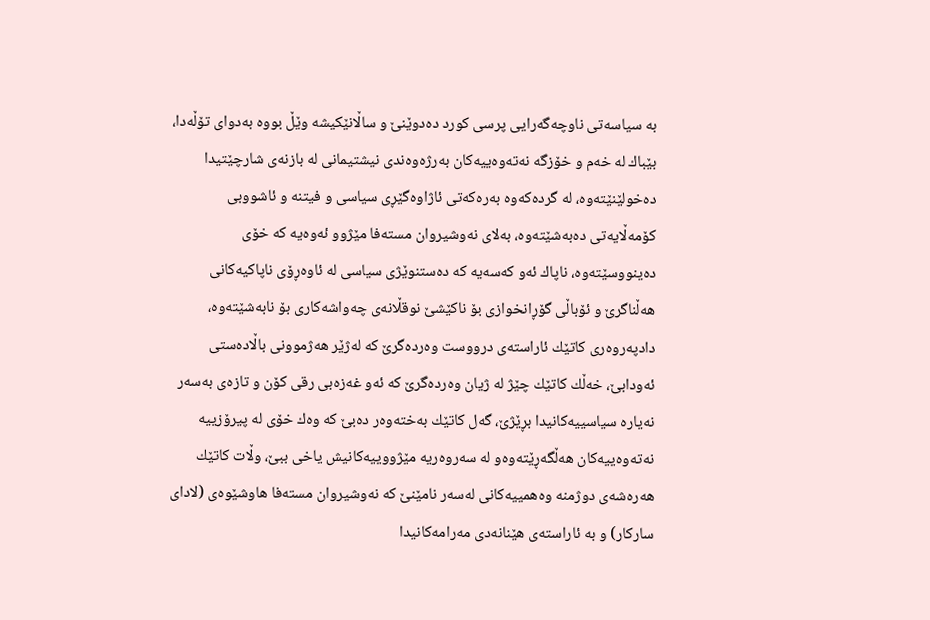به‌ سیاسه‌تی ناوچه‌گه‌رایی پرسی كورد ده‌دوێنێ و ساڵانێكیشه‌ وێڵ بووه‌ به‌دوای تۆڵه‌دا، بێباك له‌ خه‌م و خۆزگه‌ نه‌ته‌وه‌ییه‌كان به‌رژه‌وه‌ندی نیشتیمانی له‌ بازنه‌ی شارچێتیدا ده‌خولێنێته‌وه‌، له‌ گرده‌كه‌وه‌ به‌ره‌كه‌تی ئاژاوه‌گێڕی سیاسی و فیتنه‌ و ئاشووبی كۆمه‌ڵایه‌تی ده‌به‌شێته‌وه‌، به‌لای نه‌وشیروان مسته‌فا مێژوو ئه‌وه‌یه‌ كه‌ خۆی ده‌ینووسێته‌وه‌، ناپاك ئه‌و كه‌سه‌یه‌ كه‌ ده‌ستنوێژی سیاسی له‌ ئاوه‌ڕۆی ناپاكیه‌كانی هه‌ڵناگرێ و ئۆباڵی گۆڕانخوازی بۆ ناكێشێ نوقڵانه‌ی چه‌واشه‌كاری بۆ نابه‌شێته‌وه‌، دادپه‌روه‌ری كاتێك ئاراسته‌ی درووست وه‌رده‌گرێ كه‌ له‌ژێر هه‌ژموونی باڵاده‌ستی ئه‌ودابێ، خه‌ڵك كاتێك چێژ له‌ ژیان وه‌رده‌گرێ كه‌ ئه‌و غه‌زه‌بی رقی كۆن و تازه‌ی به‌سه‌ر نه‌یاره‌ سیاسییه‌كانیدا بڕێژێ، گه‌ل كاتێك به‌خته‌وه‌ر ده‌بێ كه‌ وه‌ك خۆی له‌ پیرۆزییه‌ نه‌ته‌وه‌ییه‌كان هه‌ڵگه‌ڕێته‌وه‌و له‌ سه‌روه‌ریه‌ مێژووییه‌كانیش یاخی ببێ، وڵات كاتێك هه‌ره‌شه‌ی دوژمنه‌ وه‌همییه‌كانی له‌سه‌ر نامێنێ كه‌ نه‌وشیروان مسته‌فا هاوشێوه‌ی (لادای ساركار) و به‌ ئاراسته‌ی هێنانه‌دی مه‌رامه‌كانیدا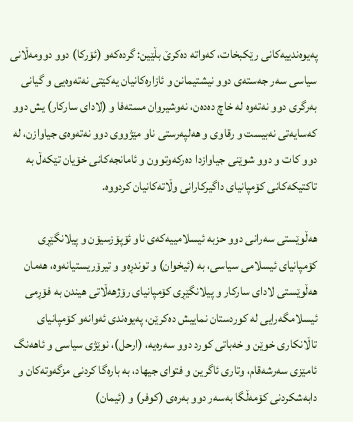په‌یوه‌ندییه‌كانی رێكبخات، كه‌واته‌ ده‌كرێ بڵێین: گرده‌كه‌و (ئۆركا) دوو دوومه‌ڵانی سیاسی سه‌ر جه‌سته‌ی دوو نیشتیمانن و ئازاره‌كانیان یه‌كێتی نه‌ته‌وه‌یی و گیانی به‌رگری دوو نه‌ته‌وه‌ له‌ خاچ ده‌ده‌ن، نه‌وشیروان مسته‌فا و (لادای ساركار) یش دوو كه‌سایه‌تی نه‌بیست و رقاوی و هه‌لپه‌رستی ناو مێژووی دوو نه‌ته‌وه‌ی جیاوازن، له‌ دوو كات و دوو شوێنی جیاوازدا ده‌ركه‌وتوون و ئامانجه‌كانی خۆیان تێكه‌ڵ به‌ تاكتیكه‌كانی كۆمپانیای داگیركارانی وڵاته‌كانیان كردووه‌.

هه‌ڵوێستی سه‌رانی دوو حزبه‌ ئیسلامییه‌كه‌ی ناو ئۆپۆزسیۆن و پیلانگێڕی كۆمپانیای ئیسلامی سیاسی، به‌ (ئیخوان) و توندڕه‌و و تیرۆریستیانه‌وه‌، هه‌مان هه‌ڵوێستی لادای ساركار و پیلانگێڕی كۆمپانیای رۆژهه‌ڵاتی هیندن به‌ فۆڕمی ئیسلامگه‌رایی له‌ كوردستان نماییش ده‌كرێن، په‌یوه‌ندی ئه‌وانه‌و كۆمپانیای تاڵانكاری خوێن و خه‌باتی كورد دوو سه‌ره‌یه‌، (ارحل)، نوێژی سیاسی و ئاهه‌نگ ئامێزی سه‌رشه‌قام، وتاری ئاگرین و فتوای جیهاد، به‌ باره‌گا كردنی مزگه‌وته‌كان و دابه‌شكردنی كۆمه‌ڵگا به‌سه‌ر دوو به‌ره‌ی (كوفر) و (ئیمان)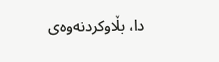دا، بڵاوكردنه‌وه‌ی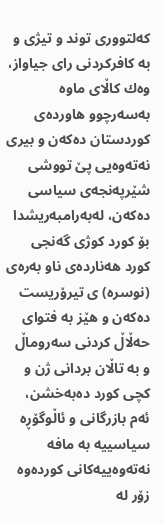كه‌لتووری توند و تیژی و به‌ كافركردنی رای جیاواز، وه‌ك كاڵای ماوه‌ به‌سه‌رچوو هاورده‌ی كوردستان ده‌كه‌ن و بیری نه‌ته‌وه‌یی پێ تووشی شێرپه‌نجه‌ی سیاسی ده‌كه‌ن، له‌به‌رامبه‌ریشدا بۆ كورد كوژی گه‌نجی كورد هه‌نارده‌ی ناو به‌ره‌ی (نوسره‌) ی تیرۆریست ده‌كه‌ن و هێز به‌ فتوای حه‌ڵاڵ كردنی سه‌روماڵ و به‌ تاڵان بردانی ژن و كچی كورد ده‌به‌خشن، ئه‌م بازرگانی و ئاڵوگۆڕه‌ سیاسییه‌ به‌ مافه‌ نه‌ته‌وه‌ییه‌كانی كورده‌وه‌ زۆر له‌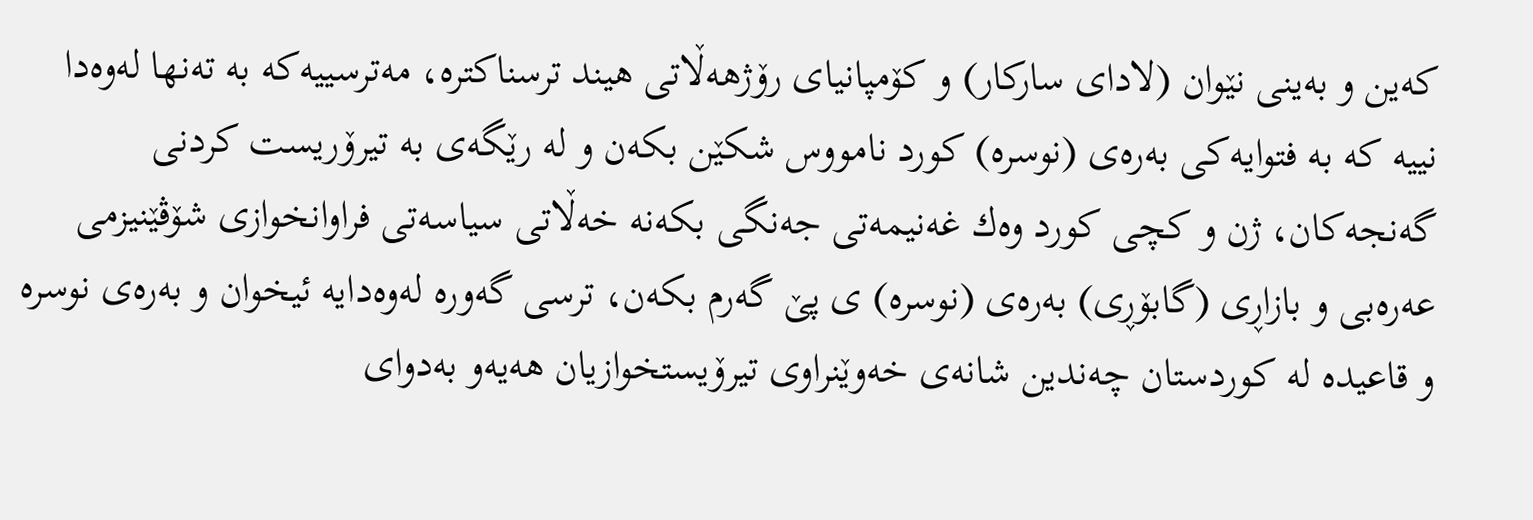كه‌ین و به‌ینی نێوان (لادای ساركار) و كۆمپانیای رۆژهه‌ڵاتی هیند ترسناكتره‌، مه‌ترسییه‌كه‌ به‌ ته‌نها له‌وه‌دا نییه‌ كه‌ به‌ فتوایه‌كی به‌ره‌ی (نوسره‌) كورد نامووس شكێن بكه‌ن و له‌ رێگه‌ی به‌ تیرۆریست كردنی گه‌نجه‌كان، ژن و كچی كورد وه‌ك غه‌نیمه‌تی جه‌نگی بكه‌نه‌ خه‌ڵاتی سیاسه‌تی فراوانخوازی شۆڤێنیزمی عه‌ره‌بی و بازاڕی (گابۆڕی) به‌ره‌ی (نوسره‌) ی پێ گه‌رم بكه‌ن، ترسی گه‌وره‌ له‌وه‌دایه‌ ئیخوان و به‌ره‌ی نوسره‌ و قاعیده‌ له‌ كوردستان چه‌ندین شانه‌ی خه‌وێنراوی تیرۆیستخوازیان هه‌یه‌و به‌دوای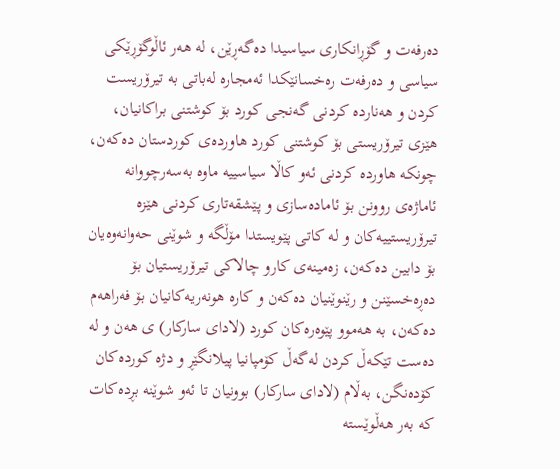ده‌رفه‌ت و گۆڕانكاری سیاسیدا ده‌گه‌ڕێن، له‌ هه‌ر ئاڵوگۆڕێكی سیاسی و ده‌رفه‌ت ره‌خسانێكدا ئه‌مجاره‌ له‌باتی به‌ تیرۆریست كردن و هه‌نارده‌ كردنی گه‌نجی كورد بۆ كوشتنی براكانیان، هێزی تیرۆریستی بۆ كوشتنی كورد هاورده‌ی كوردستان ده‌كه‌ن، چونكه‌ هاورده‌ كردنی ئه‌و كاڵا سیاسییه‌ ماوه‌ به‌سه‌رچووانه‌ ئاماژه‌ی روونن بۆ ئاماده‌سازی و پێشقه‌تاری كردنی هێزه‌ تیرۆریستییه‌كان و له‌ كاتی پێویستدا مۆڵگه‌ و شوێنی حه‌وانه‌وه‌یان بۆ دابین ده‌كه‌ن، زه‌مینه‌ی كارو چالاكی تیرۆریستیان بۆ ده‌ڕه‌خسێنن و رێنوێنیان ده‌كه‌ن و كاره‌ هونه‌ریه‌كانیان بۆ فه‌راهه‌م ده‌كه‌ن، به‌ هه‌موو پێوه‌ره‌كان كورد (لادای ساركار) ی هه‌ن و له‌ ده‌ست تێكه‌ڵ كردن له‌گه‌ڵ كۆمپانیا پیلانگێڕ و دژه‌ كورده‌كان كۆده‌نگن، به‌ڵام (لادای ساركار) بوونیان تا ئه‌و شوێنه‌ بڕده‌كات كه‌ به‌ر هه‌ڵوێسته‌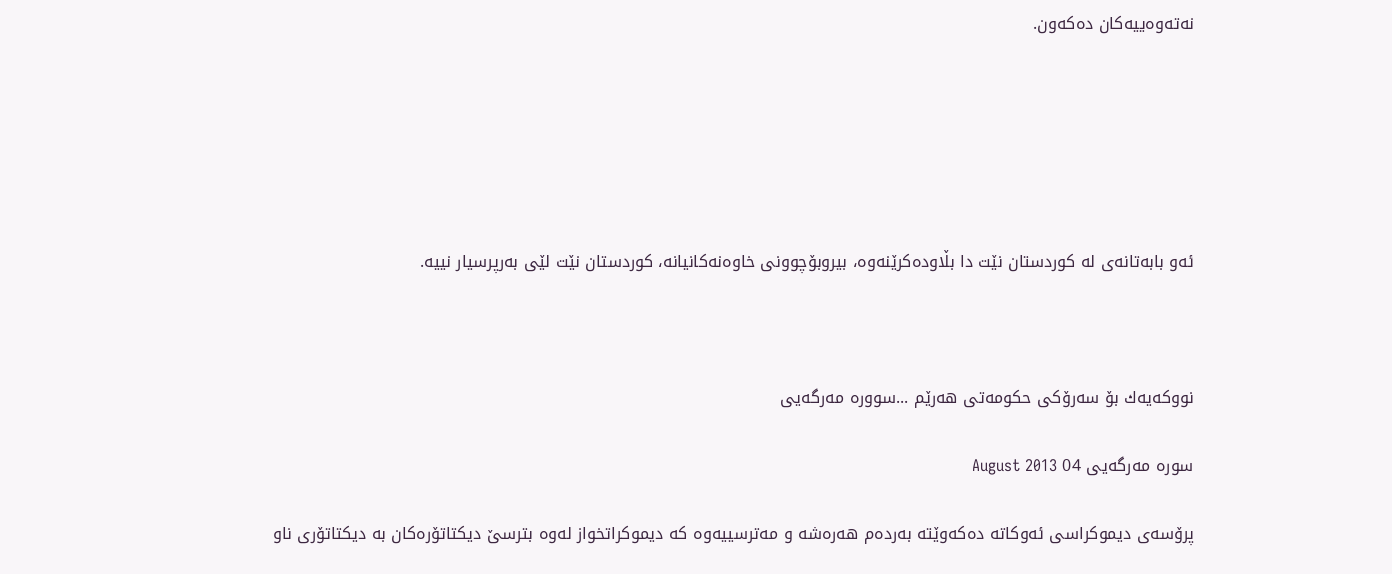نه‌ته‌وه‌ییه‌كان ده‌كه‌ون.






ئه‌و بابه‌تانه‌ی له‌ کوردستان نێت دا بڵاوده‌کرێنه‌وه‌، بیروبۆچوونی خاوه‌نه‌کانیانه‌، کوردستان نێت لێی به‌رپرسیار نییه‌.



نووكه‌یه‌ك بۆ سه‌رۆكی حكومه‌تی هه‌رێم ...سووره‌ مه‌رگه‌یی

سوره‌ مه‌رگه‌یی 04 August 2013

پرۆسه‌ی دیموكراسی ئه‌وكاته‌ ده‌كه‌وێته‌ به‌رده‌م هه‌ره‌شه‌ و مه‌ترسییه‌وه‌ كه‌ دیموكراتخواز له‌وه‌ بترسێ دیكتاتۆره‌كان به‌ دیكتاتۆری ناو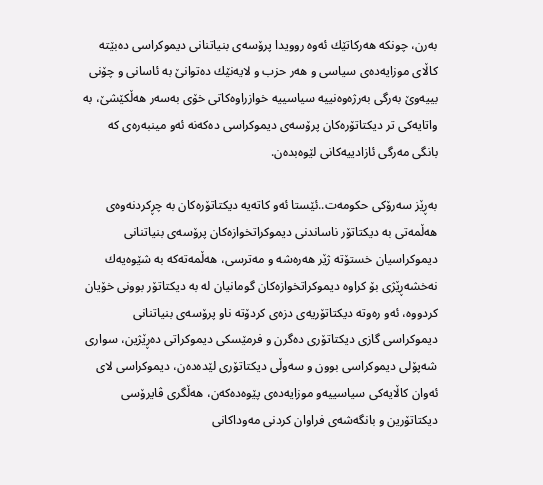به‌رن، چونكه‌ هه‌ركاتێك ئه‌وه‌ روویدا پرۆسه‌ی بنیاتنانی دیموكراسی ده‌بێته‌ كاڵای موزایه‌ده‌ی سیاسی و هه‌ر حزب و لایه‌نێك ده‌توانێ به‌ ئاسانی و چۆنی بییه‌وێ به‌رگی به‌رژه‌وه‌نییه‌ سیاسییه‌ خوازراوه‌كاتی خۆی به‌سه‌ر هه‌ڵكێشێ، به‌ واتایه‌كی تر دیكتاتۆره‌كان پرۆسه‌ی دیموكراسی ده‌كه‌نه‌ ئه‌و مینبه‌ره‌ی كه‌ بانگی مه‌رگی ئازادییه‌كانی لێوه‌بده‌ن.

به‌ڕێز سه‌رۆكی حكومه‌ت..ئێستا ئه‌و كاته‌یه‌ دیكتاتۆره‌كان به‌ چڕكردنه‌وه‌ی هه‌ڵمه‌تی به‌ دیكتاتۆر ناساندنی دیموكراتخوازه‌كان پرۆسه‌ی بنیاتنانی دیموكراسیان خستۆته‌ ژێر هه‌ره‌شه‌ و مه‌ترسی، هه‌ڵمه‌ته‌كه‌ به‌ شێوه‌یه‌ك نه‌خشه‌ڕێژی بۆ كراوه‌ دیموكراتخوازه‌كان گومانیان له‌ به‌ دیكتاتۆر بوونی خۆیان كردووه‌، ئه‌و ره‌وته‌ دیكتاتۆریه‌ی دزه‌ی كردۆته‌ ناو پرۆسه‌ی بنیاتنانی دیموكراسی گازی دیكتاتۆری ده‌گرن و فرمێسكی دیموكراتی ده‌ڕێژین، سواری شه‌پۆلی دیموكراسی بوون و سه‌وڵی دیكتاتۆری لێده‌ده‌ن، دیموكراسی لای ئه‌وان كاڵایه‌كی سیاسییه‌و موزایه‌ده‌ی پێوه‌ده‌كه‌ن، هه‌ڵگری ڤایرۆسی دیكتاتۆرین و بانگه‌شه‌ی فراوان كردنی مه‌وداكانی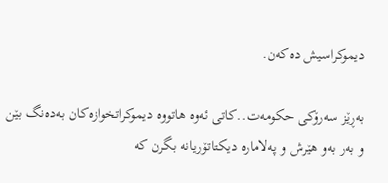دیموكراسیش ده‌كه‌ن.

به‌ڕێز سه‌رۆكی حكومه‌ت..كاتی ئه‌وه‌ هاتووه‌ دیموكراتخوازه‌كان به‌ده‌نگ بێن و به‌ر به‌و هێرش و په‌لاماره‌ دیكتاتۆریانه‌ بگرن كه‌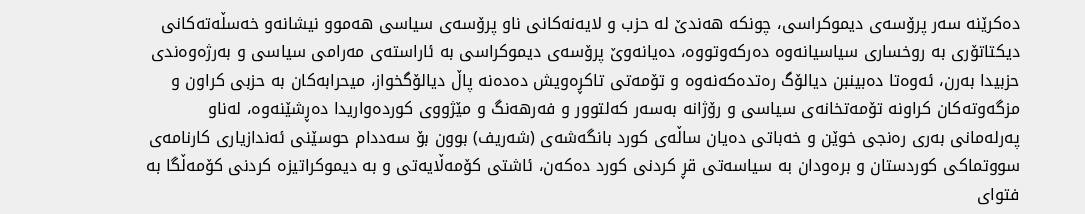ده‌كرێنه‌ سه‌ر پرۆسه‌ی دیموكراسی، چونكه‌ هه‌ندێ له‌ حزب و لایه‌نه‌كانی ناو پرۆسه‌ی سیاسی هه‌موو نیشانه‌و خه‌سڵه‌ته‌كانی دیكتاتۆری به‌ روخساری سیاسیانه‌وه‌ ده‌ركه‌وتووه‌، ده‌یانه‌وێ پرۆسه‌ی دیموكراسی به‌ ئاراسته‌ی مه‌رامی سیاسی و به‌رژه‌وه‌ندی حزبیدا به‌رن، ئه‌وه‌تا ده‌بینبن دیالۆگ ره‌تده‌كه‌نه‌وه‌ و تۆمه‌تی تاكڕه‌ویش ده‌ده‌نه‌ پاڵ دیالۆگخواز، میحرابه‌كان به‌ حزبی كراون و مزگه‌وته‌كان كراونه‌ تۆمه‌تخانه‌ی سیاسی و رۆژانه‌ به‌سه‌ر كه‌لتوور و فه‌رهه‌نگ و مێژووی كورده‌واریدا ده‌ڕشێنه‌وه‌، له‌ناو په‌رله‌مانی به‌ری ره‌نجی خوێن و خه‌باتی ده‌یان ساڵه‌ی كورد بانگه‌شه‌ی (شه‌ریف) بوون بۆ سه‌ددام حوسێنی ئه‌ندازیاری كارنامه‌ی سووتماكی كوردستان و بره‌ودان به‌ سیاسه‌تی قڕ كردنی كورد ده‌كه‌ن، ئاشتی كۆمه‌ڵایه‌تی و به‌ دیموكراتیزه‌ كردنی كۆمه‌ڵگا به‌ فتوای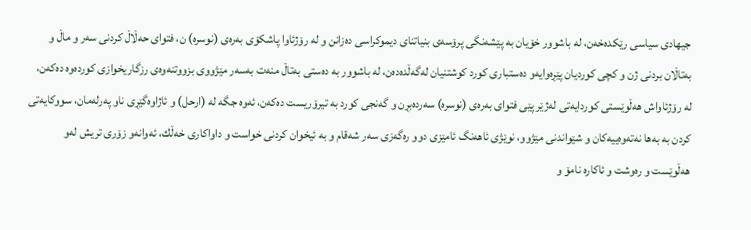جیهادی سیاسی رێكده‌خه‌ن، له‌ باشوور خۆیان به‌ پێشه‌نگی پرۆسه‌ی بنیاتنای دیموكراسی ده‌زانن و له‌ رۆژئاوا پاشكۆی به‌ره‌ی (نوسره‌) ن، فتوای حه‌ڵاڵ كردنی سه‌ر و ماڵ و به‌تاڵان بردنی ژن و كچی كوردیان پێڕه‌وایه‌و ده‌ستباری كورد كوشتنیان له‌گه‌ڵده‌ده‌ن، له‌ باشوور به‌ ده‌ستی به‌تاڵ منه‌ت به‌سه‌ر مێژووی بزووتنه‌وه‌ی رزگاریخوازی كورده‌وه‌ ده‌كه‌ن، له‌ رۆژئاواش هه‌ڵوێستی كوردایه‌تی له‌ژێر پێی فتوای به‌ره‌ی (نوسره‌) سه‌رده‌بڕن و گه‌نجی كورد به‌ تیرۆریست ده‌كه‌ن، ئه‌وه‌ جگه‌ له‌ (ارحل) و ئاژاوه‌گێڕی ناو په‌رله‌مان، سووكایه‌تی كردن به‌ به‌ها نه‌ته‌وه‌ییه‌كان و شێواندنی مێژوو، نوێژی ئاهه‌نگ ئامێزی دوو ره‌گه‌زی سه‌ر شه‌قام و به‌ ئیخوان كردنی خواست و داواكاری خه‌ڵك، ئه‌وانه‌و زۆری تریش له‌و هه‌ڵوێست و ره‌وشت و ئاكاره‌ نامۆ و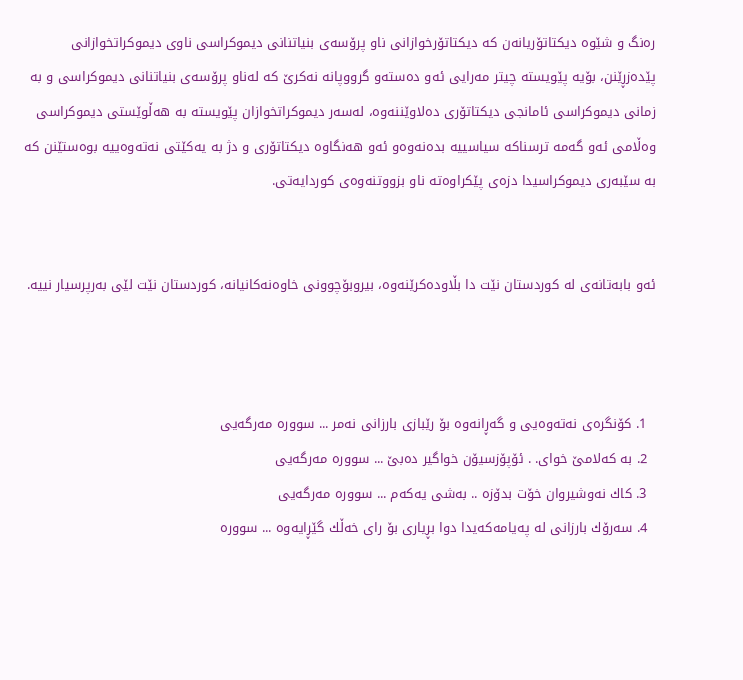ره‌نگ و شێوه‌ دیكتاتۆریانه‌ن كه‌ دیكتاتۆرخوازانی ناو پرۆسه‌ی بنیاتنانی دیموكراسی ناوی دیموكراتخوازانی پێده‌زڕێنن، بۆیه‌ پێویسته‌ چیتر مه‌رایی ئه‌و ده‌سته‌و گرووپانه‌ نه‌كرێ كه‌ له‌ناو پرۆسه‌ی بنیاتنانی دیموكراسی و به‌ زمانی دیموكراسی ئامانجی دیكتاتۆری ده‌لاوێننه‌وه‌، له‌سه‌ر دیموكراتخوازان پێویسته‌ به‌ هه‌ڵوێستی دیموكراسی وه‌ڵامی ئه‌و گه‌مه‌ ترسناكه‌ سیاسییه‌ بده‌نه‌وه‌و ئه‌و هه‌نگاوه‌ دیكتاتۆری و دژ به‌ یه‌كێتی نه‌ته‌وه‌ییه‌ بوه‌ستێنن كه‌ به‌ سێبه‌ری دیموكراسیدا دزه‌ی پێكراوه‌ته‌ ناو بزووتنه‌وه‌ی كوردایه‌تی.


ئه‌و بابه‌تانه‌ی له‌ کوردستان نێت دا بڵاوده‌کرێنه‌وه‌، بیروبۆچوونی خاوه‌نه‌کانیانه‌، کوردستان نێت لێی به‌رپرسیار نییه‌.



  1. كۆنگره‌ی نه‌ته‌وه‌یی و گه‌ڕانه‌وه‌ بۆ رێبازی بارزانی نه‌مر ... سووره‌ مه‌رگه‌یی
  2. به‌ كه‌لامێ خوای. . ئۆپۆزسیۆن خواگیر ده‌بێ ... سووره‌ مه‌رگه‌یی
  3. كاك نه‌وشیروان خۆت بدۆزه‌ .. به‌شی یه‌كه‌م ... سووره‌ مه‌رگه‌یی
  4. سه‌رۆك بارزانی له‌ په‌یامه‌كه‌یدا دوا بڕیاری بۆ رای خه‌ڵك گێڕایه‌وه‌ ... سووره‌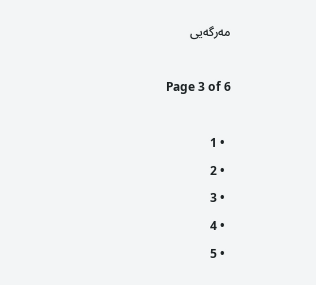مه‌رگه‌یی

Page 3 of 6

  • 1
  • 2
  • 3
  • 4
  • 5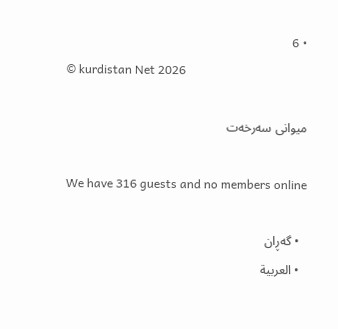• 6
© kurdistan Net 2026

میوانی سەرخەت

We have 316 guests and no members online

  • گەڕان
  • العربیة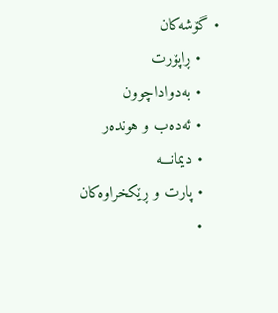• گۆشه‌کان
    • ڕاپۆرت
    • به‌دواداچوون
    • ئه‌ده‌ب و هونده‌ر
    • دیمانـــه‌
    • پارت و ڕێکخراوه‌کان
    •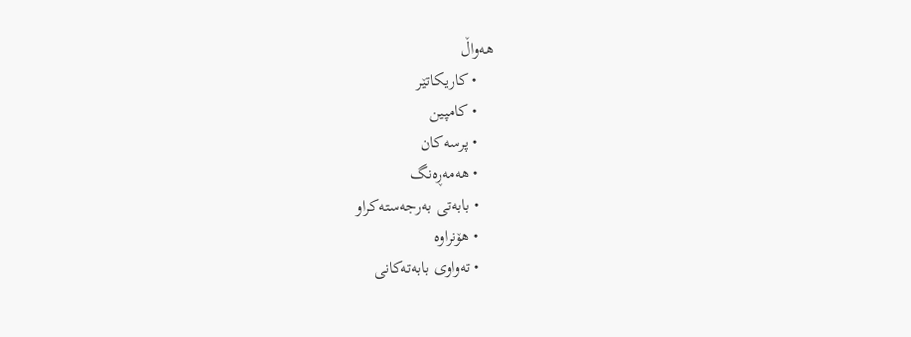هه‌واڵ
    • کاریکاتێر
    • کامپین
    • پرسه‌کان
    • هه‌مه‌ڕه‌نگ
    • بابه‌تی به‌رجه‌سته‌کراو
    • هۆنراوە
    • تەواوی بابەتەکانی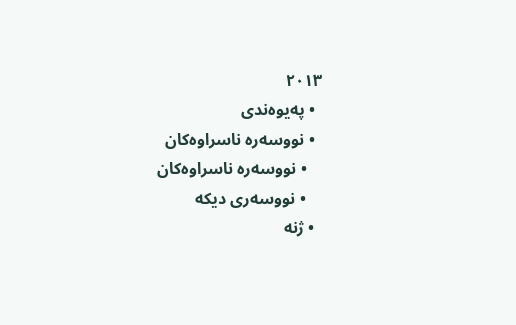٢٠١٣
  • په‌یوه‌ندی
  • نووسه‌ره‌ ناسراوه‌کان
    • نووسه‌ره‌ ناسراوه‌کان
    • نووسه‌ری دیکه‌
  • ژنە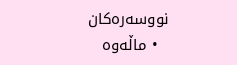نووسەرەکان
  • ماڵەوە